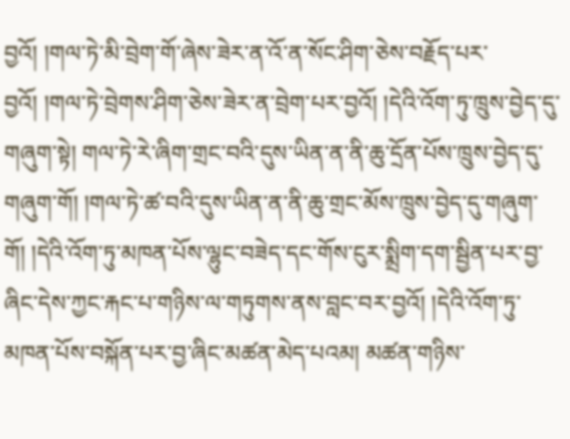བྱའོ། །གལ་ཏེ་མི་བྲེག་གོ་ཞེས་ཟེར་ན་འོ་ན་སོང་ཤིག་ཅེས་བརྗོད་པར་བྱའོ། །གལ་ཏེ་བྲེགས་ཤིག་ཅེས་ཟེར་ན་བྲེག་པར་བྱའོ། །དེའི་འོག་ཏུ་ཁྲུས་བྱེད་དུ་གཞུག་སྟེ། གལ་ཏེ་རེ་ཞིག་གྲང་བའི་དུས་ཡིན་ན་ནི་ཆུ་དྲོན་པོས་ཁྲུས་བྱེད་དུ་གཞུག་གོ། །གལ་ཏེ་ཚ་བའི་དུས་ཡིན་ན་ནི་ཆུ་གྲང་མོས་ཁྲུས་བྱེད་དུ་གཞུག་གོ། །དེའི་འོག་ཏུ་མཁན་པོས་ལྷུང་བཟེད་དང་གོས་ངུར་སྨྲིག་དག་སྦྱིན་པར་བྱ་ཞིང་དེས་ཀྱང་རྐང་པ་གཉིས་ལ་གཏུགས་ནས་བླང་བར་བྱའོ། །དེའི་འོག་ཏུ་མཁན་པོས་བསྐོན་པར་བྱ་ཞིང་མཚན་མེད་པའམ། མཚན་གཉིས་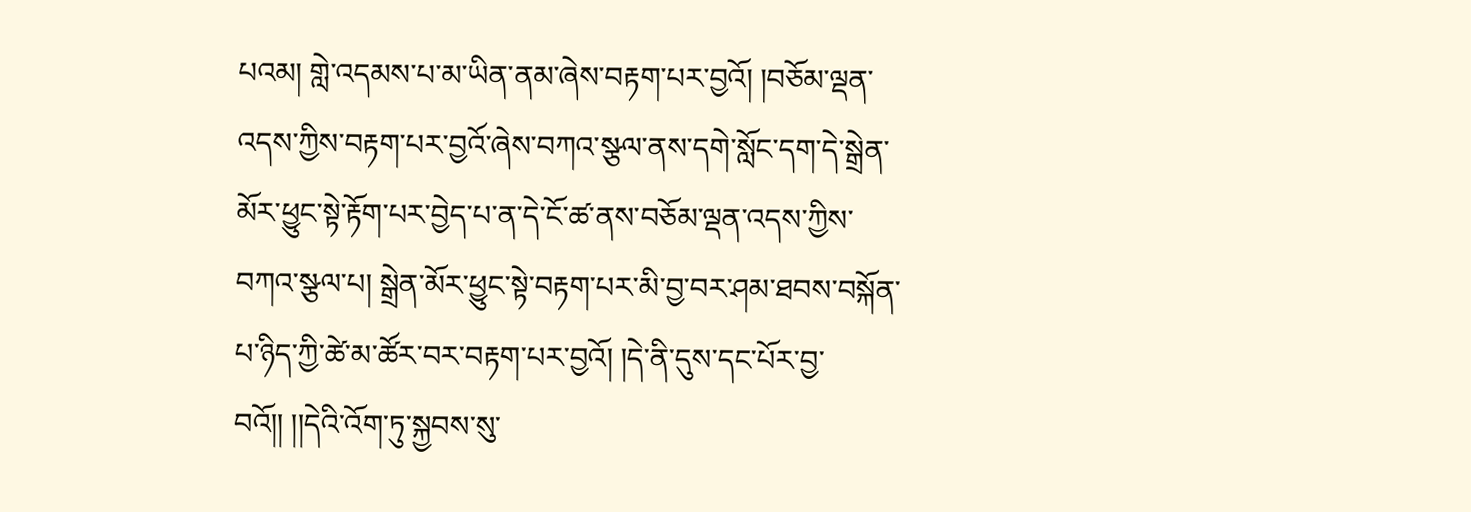པའམ། གླེ་འདམས་པ་མ་ཡིན་ནམ་ཞེས་བརྟག་པར་བྱའོ། །བཅོམ་ལྡན་འདས་ཀྱིས་བརྟག་པར་བྱའོ་ཞེས་བཀའ་སྩལ་ནས་དགེ་སློང་དག་དེ་སྒྲེན་མོར་ཕྱུང་སྟེ་རྟོག་པར་བྱེད་པ་ན་དེ་ངོ་ཚ་ནས་བཅོམ་ལྡན་འདས་ཀྱིས་བཀའ་སྩལ་པ། སྒྲེན་མོར་ཕྱུང་སྟེ་བརྟག་པར་མི་བྱ་བར་ཤམ་ཐབས་བསྐོན་པ་ཉིད་ཀྱི་ཚེ་མ་ཚོར་བར་བརྟག་པར་བྱའོ། །དེ་ནི་དུས་དང་པོར་བྱ་བའོ།། །།དེའི་འོག་ཏུ་སྐྱབས་སུ་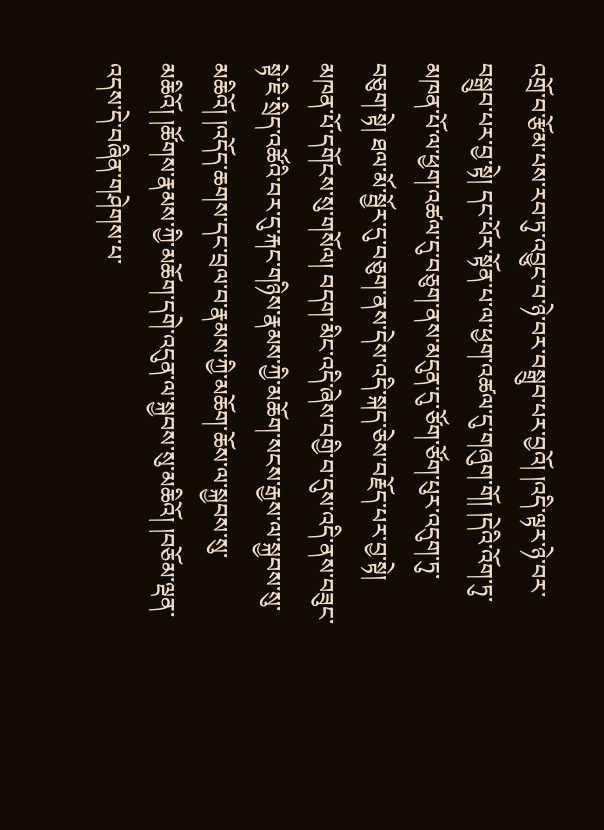འགྲོ་བ་རྩོམ་པས་རབ་ཏུ་འབྱུང་བ་ཉེ་བར་བསྒྲུབ་པར་བྱའོ། །འདི་ལྟར་ཉེ་བར་བསྒྲུབ་པར་བྱ་སྟེ། དང་པོར་སྟོན་པ་ལ་ཕྱག་འཚལ་དུ་གཞུག་གོ། །དེའི་འོག་ཏུ་མཁན་པོ་ལ་ཕྱག་འཚལ་དུ་བཅུག་ནས་མདུན་དུ་ཙོག་ཙོག་པུར་འདུག་ཏུ་བཅུག་སྟེ། ཐལ་མོ་སྦྱོར་དུ་བཅུག་ནས་དེས་འདི་སྐད་ཅེས་བརྗོད་པར་བྱ་སྟེ། མཁན་པོ་དགོངས་སུ་གསོལ། བདག་མིང་འདི་ཞེས་བགྱི་བ་དུས་འདི་ནས་བཟུང་སྟེ་ཇི་སྲིད་འཚོའི་བར་དུ་རྐང་གཉིས་རྣམས་ཀྱི་མཆོག་སངས་རྒྱས་ལ་སྐྱབས་སུ་མཆིའོ། །འདོད་ཆགས་དང་བྲལ་བ་རྣམས་ཀྱི་མཆོག་ཆོས་ལ་སྐྱབས་སུ་མཆིའོ། །ཚོགས་རྣམས་ཀྱི་མཆོག་དགེ་འདུན་ལ་སྐྱབས་སུ་མཆིའོ། །བཅོམ་ལྡན་འདས་དེ་བཞིན་གཤེགས་པ་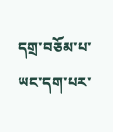དགྲ་བཅོམ་པ་ཡང་དག་པར་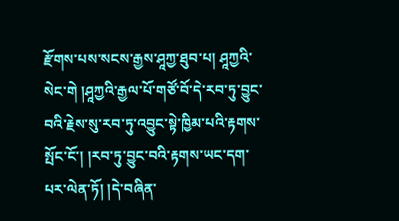རྫོགས་པས་སངས་རྒྱས་ཤཱཀྱ་ཐུབ་པ། ཤཱཀྱའི་སེང་གེ །ཤཱཀྱའི་རྒྱལ་པོ་གཙོ་བོ་དེ་རབ་ཏུ་བྱུང་བའི་རྗེས་སུ་རབ་ཏུ་འབྱུང་སྟེ་ཁྱིམ་པའི་རྟགས་སྤོང་ངོ་། །རབ་ཏུ་བྱུང་བའི་རྟགས་ཡང་དག་པར་ལེན་ཏོ། །དེ་བཞིན་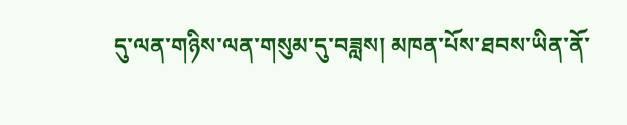དུ་ལན་གཉིས་ལན་གསུམ་དུ་བཟླས། མཁན་པོས་ཐབས་ཡིན་ནོ་